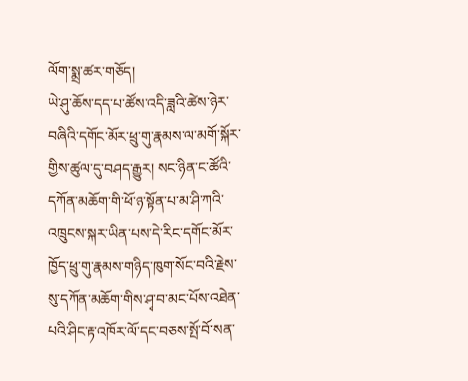ལོག་སྨྲ་ཚར་གཅོད།
ཡེ་ཤུ་ཆོས་དད་པ་ཚོས་འདི་ཟླའི་ཚེས་ཉེར་བཞིའི་དགོང་མོར་ཕྲུ་གུ་རྣམས་ལ་མགོ་སྐོར་གྱིས་ཚུལ་དུ་བཤད་རྒྱུར། སང་ཉིན་ང་ཚོའི་དཀོན་མཆོག་གི་ཕོ་ཉ་སྟོན་པ་མ་ཤི་ཀའི་འཁྲུངས་སྐར་ཡིན་པས་དེ་རིང་དགོང་མོར་ཁྱོད་ཕྲུ་གུ་རྣམས་གཉིད་ཁུག་སོང་བའི་རྗེས་སུ་དཀོན་མཆོག་གིས་ཤྭ་བ་མང་པོས་འཐེན་པའི་ཤིང་རྟ་འཁོར་ལོ་དང་བཅས་སྤོ་བོ་སན་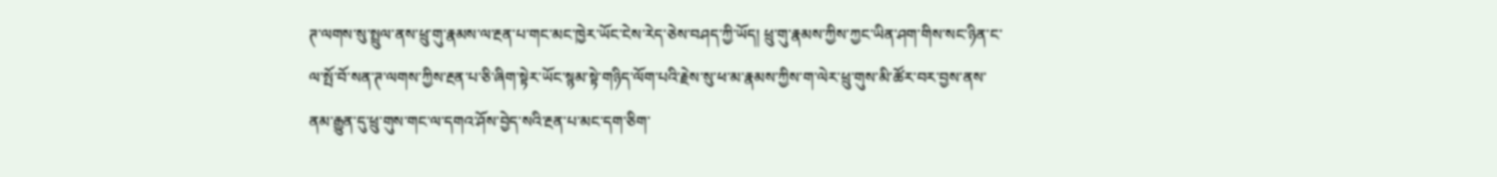ཊ་ལགས་སུ་སྤྲུལ་ནས་ཕྲུ་གུ་རྣམས་ལ་རྔན་པ་གང་མང་ཁྱེར་ཡོང་ངེས་རེད་ཅེས་བཤད་ཀྱི་ཡོད། ཕྲུ་གུ་རྣམས་ཀྱིས་ཀྱང་ཡིན་ཤག་གིས་སང་ཉིན་ང་ལ་སྤོ་བོ་སན་ཊ་ལགས་ཀྱིས་རྔན་པ་ཅི་ཞིག་སྟེར་ཡོང་སྙམ་སྟེ་གཉིད་ལོག་པའི་རྗེས་སུ་ཕ་མ་རྣམས་ཀྱིས་ག་ལེར་ཕྲུ་གུས་མི་ཚོར་བར་བྱས་ནས་ནམ་རྒྱུན་དུ་ཕྲུ་གུས་གང་ལ་དགའ་ཤོས་བྱེད་སའི་རྔན་པ་མང་དག་ཅིག་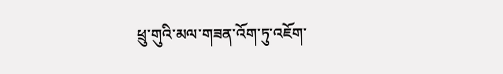ཕྲུ་གུའི་མལ་གཟན་འོག་ཏུ་འཇོག་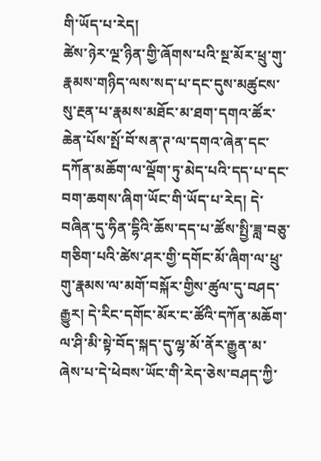གི་ཡོད་པ་རེད།
ཚེས་ཉེར་ལྔ་ཉིན་གྱི་ཞོགས་པའི་སྔ་མོར་ཕྲུ་གུ་རྣམས་གཉིད་ལས་སད་པ་དང་དུས་མཚུངས་སུ་རྔན་པ་རྣམས་མཐོང་མ་ཐག་དགའ་ཚོར་ཆེན་པོས་སྤོ་བོ་སན་ཊ་ལ་དགའ་ཞེན་དང་དཀོན་མཆོག་ལ་ལྡོག་ཏུ་མེད་པའི་དད་པ་དང་བག་ཆགས་ཞིག་ཡོང་གི་ཡོད་པ་རེད། དེ་བཞིན་དུ་ཧིན་དྷིའི་ཆོས་དད་པ་ཚོས་སྤྱི་ཟླ་བཅུ་གཅིག་པའི་ཚེས་ཤར་གྱི་དགོང་མོ་ཞིག་ལ་ཕྲུ་གུ་རྣམས་ལ་མགོ་བསྐོར་གྱིས་ཚུལ་དུ་བཤད་རྒྱུར། དེ་རིང་དགོང་མོར་ང་ཚོའི་དཀོན་མཆོག་ལ་ཤི་མི་སྟེ་བོད་སྐད་དུ་ལྷ་མོ་ནོར་རྒྱུན་མ་ཞེས་པ་དེ་ཕེབས་ཡོང་གི་རེད་ཅེས་བཤད་ཀྱི་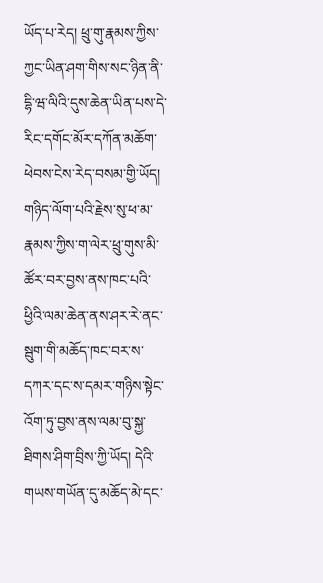ཡོད་པ་རེད། ཕྲུ་གུ་རྣམས་ཀྱིས་ཀྱང་ཡིན་ཤག་གིས་སང་ཉིན་ནི་དྷི་ཝ་ལིའི་དུས་ཆེན་ཡིན་པས་དེ་རིང་དགོང་མོར་དཀོན་མཆོག་ཕེབས་ངེས་རེད་བསམ་གྱི་ཡོད།
གཉིད་ལོག་པའི་རྗེས་སུ་ཕ་མ་རྣམས་ཀྱིས་ག་ལེར་ཕྲུ་གུས་མི་ཚོར་བར་བྱས་ནས་ཁང་པའི་ཕྱིའི་ལམ་ཆེན་ནས་ཤར་རེ་ནང་སྦུག་གི་མཆོད་ཁང་བར་ས་དཀར་དང་ས་དམར་གཉིས་སྟེང་འོག་ཏུ་བྱས་ནས་ལམ་བུ་སྐྱ་ཐིགས་ཤིག་བྲིས་ཀྱི་ཡོད། དེའི་གཡས་གཡོན་དུ་མཆོད་མེ་དང་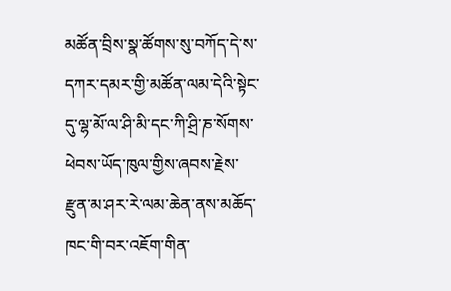མཚོན་བྲིས་སྣ་ཚོགས་སུ་བཀོད་དེ་ས་དཀར་དམར་གྱི་མཚོན་ལམ་དེའི་སྟེང་དུ་ལྷ་མོ་ལ་ཤི་མི་དང་ཀི་ཤྲི་ཎ་སོགས་ཕེབས་ཡོད་ཁུལ་གྱིས་ཞབས་རྗེས་རྫུན་མ་ཤར་རེ་ལམ་ཆེན་ནས་མཆོད་ཁང་གི་བར་འཇོག་གིན་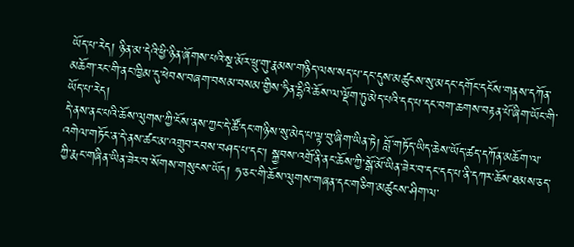ཡོད་པ་རེད། ཉིན་མ་དེའི་ཕྱི་ཉིན་ཞོགས་པའི་སྔ་མོར་ཕྲུ་གུ་རྣམས་གཉིད་ལས་སད་པ་དང་དུས་མཚུངས་སུ་མདང་དགོང་དངོས་གནས་དཀོན་མཆོག་རང་གི་ནང་ཁྱིམ་དུ་ཕེབས་བཞག་བསམ་བསམ་གྱིས་ཧིན་དྷིའི་ཆོས་ལ་ལྡོག་ཏུ་མེད་པའི་དད་པ་དང་བག་ཆགས་བརྟན་པོ་ཞིག་ཡོང་གི་ཡོད་པ་རེད།
དེ་ནས་ནང་པའི་ཆོས་ལུགས་ཀྱི་ངོས་ནས་ཀྱང་དེ་ཚོ་དང་གཉིས་སུ་མེད་པ་ལྟ་བུ་ཞིག་ཡིན་ཏེ། བློ་གཏོད་ཡིད་ཆེས་ཡོད་ཚད་དཀོན་མཆོག་ལ་འགེལ་གཏོང་ན་དེ་ནས་ཚང་མ་འགྲུབ་རབས་བཤད་པ་དང་། སྐྱབས་འགྲོ་ནི་ནང་ཆོས་ཀྱི་སྒོ་མོ་ཡིན་ཟེར་བ་དང་དད་པ་ནི་དཀར་ཆོས་ཐམས་ཅད་ཀྱི་རྨང་གཞིན་ཡིན་ཟེར་བ་སོགས་གསུངས་ཡོད། ཧ་ཅང་གི་ཆོས་ལུགས་གཞན་དང་གཅིག་མཚུངས་ཤིག་ལ་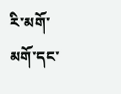རི་མགོ་མགོ་དང་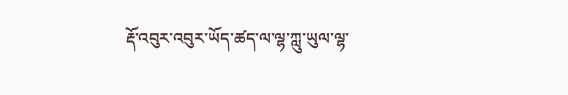རྡོ་འབུར་འབུར་ཡོད་ཚད་ལ་ལྷ་ཀླུ་ཡུལ་ལྷ་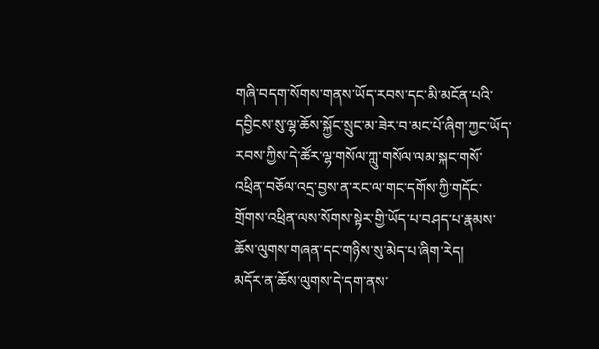གཞི་བདག་སོགས་གནས་ཡོད་རབས་དང་མི་མངོན་པའི་དབྱིངས་སུ་ལྷ་ཆོས་སྐྱོང་སྲུང་མ་ཟེར་བ་མང་པོ་ཞིག་ཀྱང་ཡོད་རབས་ཀྱིས་དེ་ཚོར་ལྷ་གསོལ་ཀླུ་གསོལ་ལམ་སྐང་གསོ་འཕྲིན་བཅོལ་འདྲ་བྱས་ན་རང་ལ་གང་དགོས་ཀྱི་གདོང་གྲོགས་འཕྲིན་ལས་སོགས་སྟེར་གྱི་ཡོད་པ་བཤད་པ་རྣམས་ཆོས་ལུགས་གཞན་དང་གཉིས་སུ་མེད་པ་ཞིག་རེད།
མདོར་ན་ཆོས་ལུགས་དེ་དག་ནས་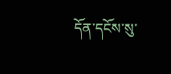དོན་དངོས་སུ་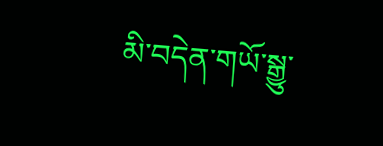མི་བདེན་གཡོ་སྒྱུ་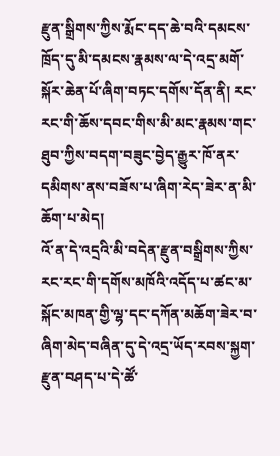རྫུན་སྒྲིགས་ཀྱིས་རྨོང་དད་ཆེ་བའི་དམངས་ཁྲོད་དུ་མི་དམངས་རྣམས་ལ་དེ་འདྲ་མགོ་སྐོར་ཆེན་པོ་ཞིག་བཏང་དགོས་དོན་ནི། རང་རང་གི་ཆོས་དབང་གིས་མི་མང་རྣམས་གང་ཐུབ་ཀྱིས་བདག་བཟུང་བྱེད་རྒྱུར་ཁོ་ནར་དམིགས་ནས་བཟོས་པ་ཞིག་རེད་ཟེར་ན་མི་ཆོག་པ་མེད།
འོ་ན་དེ་འདྲའི་མི་བདེན་རྫུན་བསྒྲིགས་ཀྱིས་རང་རང་གི་དགོས་མཁོའི་འདོད་པ་ཚང་མ་སྐོང་མཁན་གྱི་ལྷ་དང་དཀོན་མཆོག་ཟེར་བ་ཞིག་མེད་བཞིན་དུ་དེ་འདྲ་ཡོད་རབས་སྐྱག་རྫུན་བཤད་པ་དེ་ཚོ་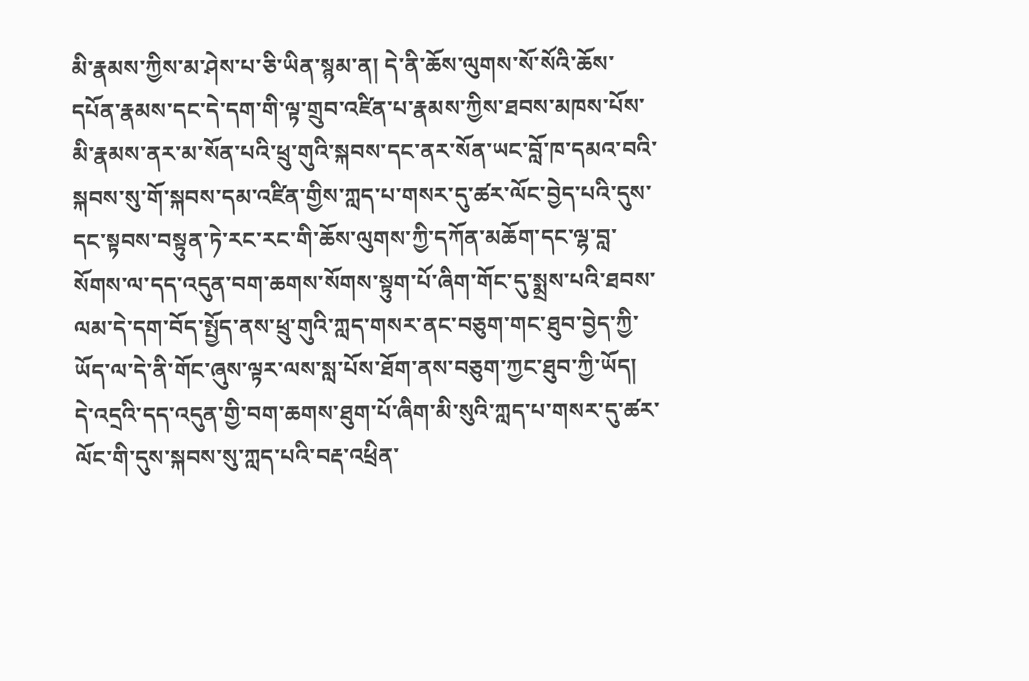མི་རྣམས་ཀྱིས་མ་ཤེས་པ་ཅི་ཡིན་སྙམ་ན། དེ་ནི་ཆོས་ལུགས་སོ་སོའི་ཆོས་དཔོན་རྣམས་དང་དེ་དག་གི་ལྟ་གྲུབ་འཛིན་པ་རྣམས་ཀྱིས་ཐབས་མཁས་པོས་མི་རྣམས་ནར་མ་སོན་པའི་ཕྲུ་གུའི་སྐབས་དང་ནར་སོན་ཡང་བློ་ཁ་དམའ་བའི་སྐབས་སུ་གོ་སྐབས་དམ་འཛིན་གྱིས་ཀླད་པ་གསར་དུ་ཚར་ལོང་བྱེད་པའི་དུས་དང་སྟབས་བསྟུན་ཏེ་རང་རང་གི་ཆོས་ལུགས་ཀྱི་དཀོན་མཆོག་དང་ལྷ་བླ་སོགས་ལ་དད་འདུན་བག་ཆགས་སོགས་སྟུག་པོ་ཞིག་གོང་དུ་སྨྲས་པའི་ཐབས་ལམ་དེ་དག་བོད་སྤྱོད་ནས་ཕྲུ་གུའི་ཀླད་གསར་ནང་བཅུག་གང་ཐུབ་བྱེད་ཀྱི་ཡོད་ལ་དེ་ནི་གོང་ཞུས་ལྟར་ལས་སླ་པོས་ཐོག་ནས་བཅུག་ཀྱང་ཐུབ་ཀྱི་ཡོད།
དེ་འདྲའི་དད་འདུན་གྱི་བག་ཆགས་ཐུག་པོ་ཞིག་མི་སུའི་ཀླད་པ་གསར་དུ་ཚར་ལོང་གི་དུས་སྐབས་སུ་ཀླད་པའི་བརྡ་འཕྲིན་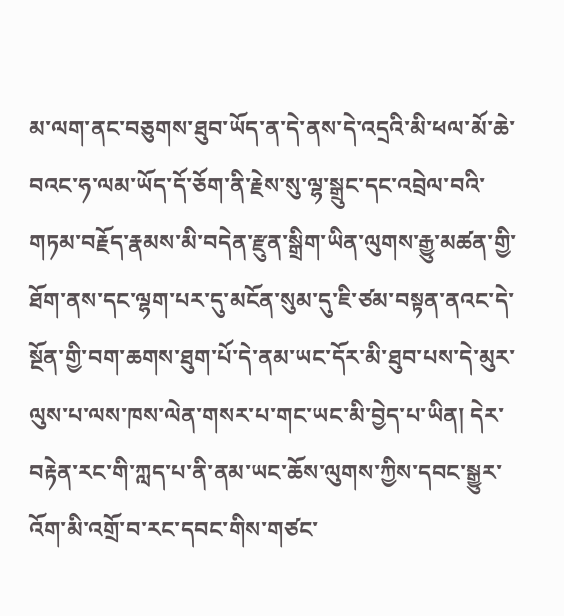མ་ལག་ནང་བཅུགས་ཐུབ་ཡོད་ན་དེ་ནས་དེ་འདྲའི་མི་ཕལ་མོ་ཆེ་བའང་ཧ་ལམ་ཡོད་དོ་ཅོག་ནི་རྗེས་སུ་ལྷ་སྒྲུང་དང་འབྲེལ་བའི་གཏམ་བརྗོད་རྣམས་མི་བདེན་རྫུན་སྒྲིག་ཡིན་ལུགས་རྒྱུ་མཚན་གྱི་ཐོག་ནས་དང་ལྷག་པར་དུ་མངོན་སུམ་དུ་ཇི་ཙམ་བསྟན་ནའང་དེ་སྔོན་གྱི་བག་ཆགས་ཐུག་པོ་དེ་ནམ་ཡང་དོར་མི་ཐུབ་པས་དེ་མུར་ལུས་པ་ལས་ཁས་ལེན་གསར་པ་གང་ཡང་མི་བྱེད་པ་ཡིན། དེར་བརྟེན་རང་གི་ཀླད་པ་ནི་ནམ་ཡང་ཆོས་ལུགས་ཀྱིས་དབང་སྒྱུར་འོག་མི་འགྲོ་བ་རང་དབང་གིས་གཙང་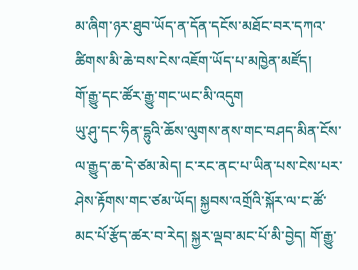མ་ཞིག་ཉར་ཐུབ་ཡོད་ན་དོན་དངོས་མཐོང་བར་དཀའ་ཚིགས་མི་ཆེ་བས་ངེས་འཇོག་ཡོད་པ་མཁྱེན་མཛོད།
གོ་རྒྱུ་དང་ཚོར་རྒྱུ་གང་ཡང་མི་འདུག
ཡུ་ཤུ་དང་ཧིན་དྷུའི་ཆོས་ལུགས་ནས་གང་བཤད་མིན་ངོས་ལ་རྒྱུད་ཆ་དེ་ཙམ་མེད། ང་རང་ནང་པ་ཡིན་པས་ངེས་པར་ཤེས་རྟོགས་གང་ཙམ་ཡོད། སྐྱབས་འགྲོའི་སྐོར་ལ་ང་ཚོ་མང་པོ་རྩོད་ཚར་བ་རེད། སྐྱར་ལྡབ་མང་པོ་མི་བྱེད། གོ་རྒྱུ་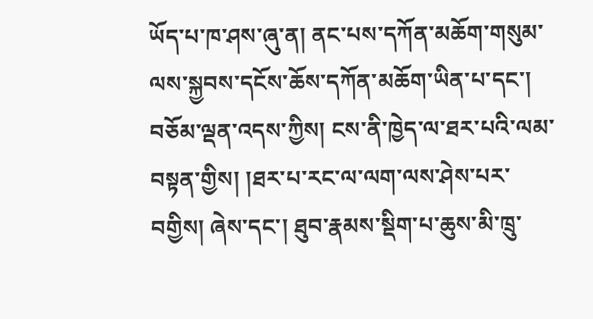ཡོད་པ་ཁ་ཤས་ཞུ་ན། ནང་པས་དཀོན་མཆོག་གསུམ་ལས་སྐྱབས་དངོས་ཆོས་དཀོན་མཆོག་ཡིན་པ་དང་། བཅོམ་ལྡན་འདས་ཀྱིས། ངས་ནི་ཁྱེད་ལ་ཐར་པའི་ལམ་བསྟན་གྱིས། །ཐར་པ་རང་ལ་ལག་ལས་ཤེས་པར་བགྱིས། ཞེས་དང་། ཐུབ་རྣམས་སྡིག་པ་ཆུས་མི་ཁྲུ་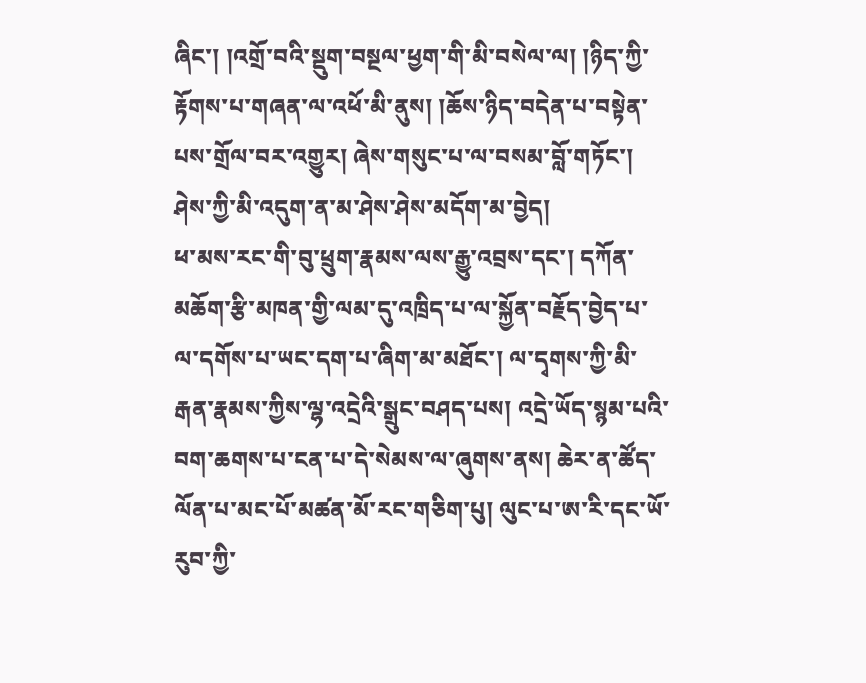ཞིང་། །འགྲོ་བའི་སྡུག་བསྔལ་ཕྱག་གི་མི་བསེལ་ལ། །ཉིད་ཀྱི་རྟོགས་པ་གཞན་ལ་འཕོ་མི་ནུས། །ཆོས་ཉིད་བདེན་པ་བསྟེན་པས་གྲོལ་བར་འགྱུར། ཞེས་གསུང་པ་ལ་བསམ་བློ་གཏོང་། ཤེས་ཀྱི་མི་འདུག་ན་མ་ཤེས་ཤེས་མདོག་མ་བྱེད།
ཕ་མས་རང་གི་བུ་ཕྲུག་རྣམས་ལས་རྒྱུ་འབྲས་དང་། དཀོན་མཆོག་རྩི་མཁན་གྱི་ལམ་དུ་འཁྲིད་པ་ལ་སྐྱོན་བརྗོད་བྱེད་པ་ལ་དགོས་པ་ཡང་དག་པ་ཞིག་མ་མཐོང་། ལ་དྭགས་ཀྱི་མི་རྒན་རྣམས་ཀྱིས་ལྷ་འདྲེའི་སྒྲུང་བཤད་པས། འདྲེ་ཡོད་སྙམ་པའི་བག་ཆགས་པ་ངན་པ་དེ་སེམས་ལ་ཞུགས་ནས། ཆེར་ན་ཚོད་ལོན་པ་མང་པོ་མཚན་མོ་རང་གཅིག་པུ། ལུང་པ་ཨ་རི་དང་ཡོ་རུབ་ཀྱི་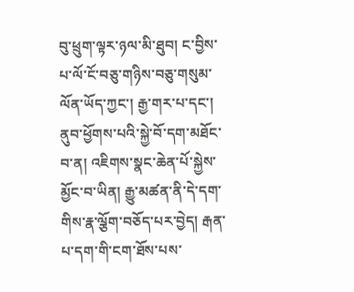བུ་ཕྲུག་ལྟར་ཉལ་མི་ཐུབ། ང་བྱིས་པ་ལོ་ངོ་བཅུ་གཉིས་བཅུ་གསུམ་ལོན་ཡོད་ཀྱང་། རྒྱ་གར་པ་དང་། ནུབ་ཕྱོགས་པའི་སྐྱེ་བོ་དག་མཐོང་བ་ན། འཇིགས་སྣང་ཆེན་པོ་སྐྱེས་མྱོང་བ་ཡིན། རྒྱུ་མཚན་ནི་དེ་དག་གིས་རྣ་ལྕོག་བཅོད་པར་བྱེད། རྒན་པ་དག་གི་ངག་ཐོས་པས་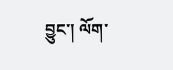བྱུང་། ལོག་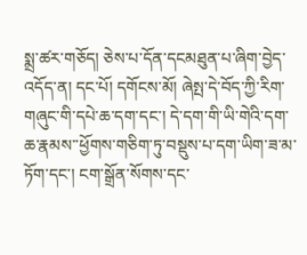སྨྲ་ཚར་གཅོད། ཅེས་པ་དོན་དངམཐུན་པ་ཞིག་བྱེད་འདོད་ན། དང་པོ། དགོངས་མོ། ཞེསྤ་དེ་བོད་ཀྱི་རིག་གཞུང་གི་དཔེ་ཆ་དག་དང་། དེ་དག་གི་ཡི་གེའི་དག་ཆ་རྣམས་་ཕྱོགས་གཅིག་ཏུ་བསྡུས་པ་དག་ཡིག་ཟ་མ་ཏོག་དང་། ངག་སྒྲོན་སོགས་དང་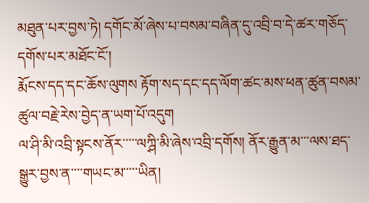མཐུན་པར་བྱས་ཏེ། དགོང་མོ་ཞེས་པ་བསམ་བཞིན་དུ་འབྲི་བ་དེ་ཚར་གཅོད་དགོས་པར་མཐོང་ངོ་།
རྨོངས་དད་དང་ཆོས་ལུགས རྟོག་སད་དང་དད་ལོག་ཚང་མས་ཕན་ཚུན་བསམ་ཚུལ་བརྗེ་རེས་བྱེད་ན་ཡག་པོ་འདུག
ལ་ཤི་མི་འབྲི་སྟངས་ནོར་་་་་ལཀྴི་མི་ཞེས་འབྲི་དགོས། ནོར་རྒྱུན་མ་་་ལས་ཐད་སྒྱུར་བྱས་ན་་་་གཡང་མ་་་་་ཡིན།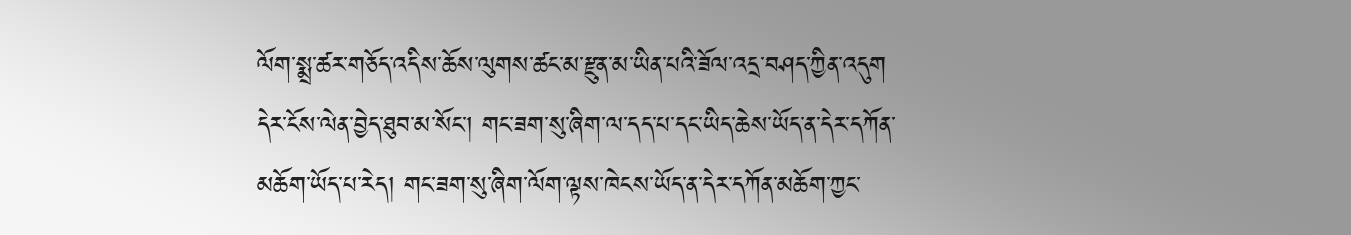ལོག་སྨྲ་ཚར་གཅོད་འདིས་ཆོས་ལུགས་ཚང་མ་རྫུན་མ་ཡིན་པའི་ཟོལ་འདྲ་བཤད་ཀྱིན་འདུག དེར་ངོས་ལེན་བྱེད་ཐུབ་མ་སོང་། གང་ཟག་སུ་ཞིག་ལ་དད་པ་དང་ཡིད་ཆེས་ཡོད་ན་དེར་དཀོན་མཆོག་ཡོད་པ་རེད། གང་ཟག་སུ་ཞིག་ལོག་ལྟས་ཁེངས་ཡོད་ན་དེར་དཀོན་མཆོག་ཀྱང་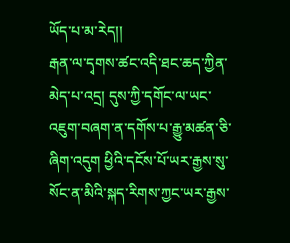ཡོད་པ་མ་རེད།།
རྒན་ལ་དྭགས་ཚང་འདི་ཐང་ཆད་ཀྱིན་མེད་པ་འདྲ། དུས་ཀྱི་དགོང་ལ་ཡང་འཇུག་བཞག་ན་དགོས་པ་རྒྱུ་མཚན་ཅི་ཞིག་འདུག ཕྱིའི་དངོས་པོ་ཡར་རྒྱས་སུ་སོང་ན་མིའི་སྐད་རིགས་ཀྱང་ཡར་རྒྱས་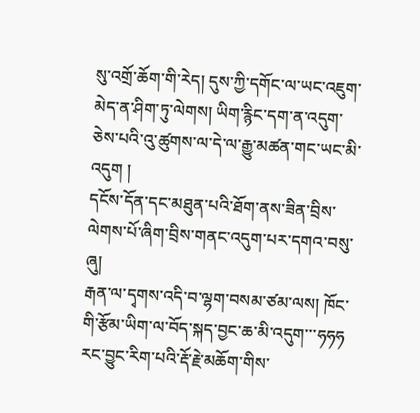སུ་འགྲོ་ཆོག་གི་རེད། དུས་ཀྱི་དགོང་ལ་ཡང་འཇུག་མེད་ན་ཤིག་ཏུ་ལེགས། ཡིག་རྙིང་དག་ན་འདུག་ཅེས་པའི་འུ་ཚུགས་ལ་དེ་ལ་རྒྱུ་མཚན་གང་ཡང་མི་འདུག །
དངོས་དོན་དང་མཐུན་པའི་ཐོག་ནས་ཟིན་བྲིས་ལེགས་པོ་ཞིག་བྲིས་གནང་འདུག་པར་དགའ་བསུ་ཞུ།
རྒན་ལ་དྭགས་འདི་བ་ལྷག་བསམ་ཙམ་ལས། ཁོང་གི་རྩོམ་ཡིག་ལ་བོད་སྐད་བྱང་ཆ་མི་འདུག་་་ཧཧཧ
རང་བྱུང་རིག་པའི་རྡོ་རྗེ་མཆོག་གིས་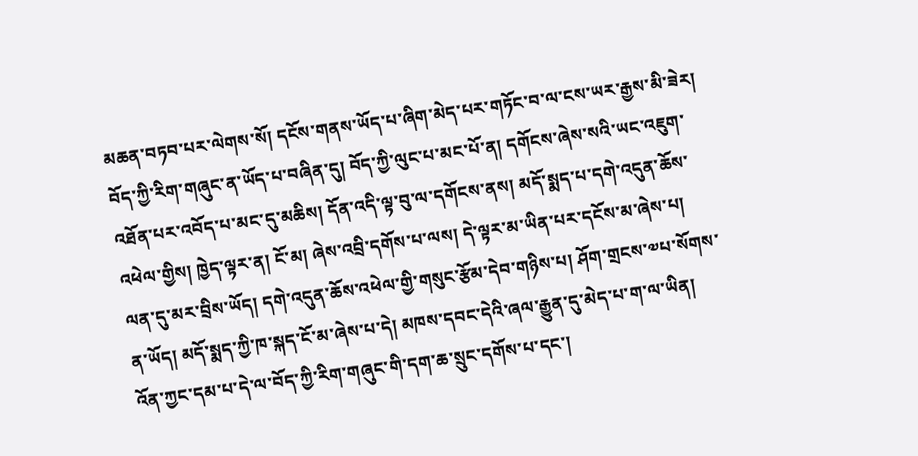མཆན་བཏབ་པར་ལེགས་སོ། དངོས་གནས་ཡོད་པ་ཞིག་མེད་པར་གཏོང་བ་ལ་ངས་ཡར་རྒྱས་མི་ཟེར། བོད་ཀྱི་རིག་གཞུང་ན་ཡོད་པ་བཞིན་དུ། བོད་ཀྱི་ལུང་པ་མང་པོ་ན། དགོངས་ཞེས་སའི་ཡང་འཇུག་འཐོན་པར་འབོད་པ་མང་དུ་མཆིས། དོན་འདི་ལྟ་བུ་ལ་དགོངས་ནས། མདོ་སྨད་པ་དགེ་འདུན་ཆོས་འཕེལ་གྱིས། ཁྱེད་ལྟར་ན། ངོ་མ། ཞེས་འབྲི་དགོས་པ་ལས། དེ་ལྟར་མ་ཡིན་པར་དངོས་མ་ཞེས་པ། ལན་དུ་མར་བྲིས་ཡོད། དགེ་འདུན་ཆོས་འཕེལ་གྱི་གསུང་རྩོམ་དེབ་གཉིས་པ། ཤོག་གྲངས་༧པ་སོགས་ན་ཡོད། མདོ་སྨད་ཀྱི་ཁ་སྐད་ངོ་མ་ཞེས་པ་དེ། མཁས་དབང་དེའི་ཞལ་རྒྱུན་དུ་མེད་པ་ག་ལ་ཡིན། འོན་ཀྱང་དམ་པ་དེ་ལ་བོད་ཀྱི་རིག་གཞུང་གི་དག་ཆ་སྲུང་དགོས་པ་དང་།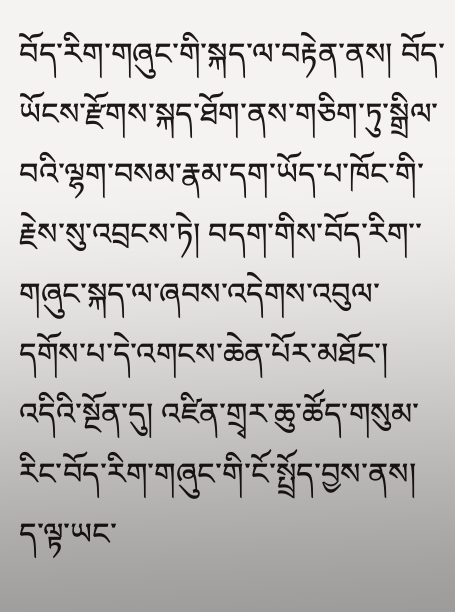བོད་རིག་གཞུང་གི་སྐད་ལ་བརྟེན་ནས། བོད་ཡོངས་རྫོགས་སྐད་ཐོག་ནས་གཅིག་ཏུ་སྒྲིལ་བའི་ལྷག་བསམ་རྣམ་དག་ཡོད་པ་ཁོང་གི་རྗེས་སུ་འབྲངས་ཏེ། བདག་གིས་བོད་རིག་་གཞུང་སྐད་ལ་ཞབས་འདེགས་འབུལ་དགོས་པ་དེ་འགངས་ཆེན་པོར་མཐོང་། འདིའི་སྔོན་དུ། འཛིན་གྲྭར་ཆུ་ཚོད་གསུམ་རིང་བོད་རིག་གཞུང་གི་ངོ་སྤྲོད་བྱས་ནས། ད་ལྟ་ཡང་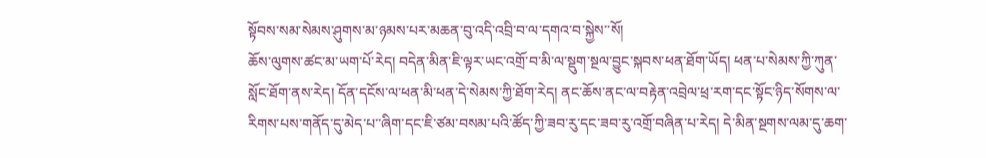སྟོབས་སམ་སེམས་ཤུགས་མ་ཉམས་པར་མཆན་བུ་འདི་འབྲི་བ་ལ་དགའ་བ་སྐྱེས་་སོ།
ཆོས་ལུགས་ཚང་མ་ཡག་པོ་རེད། བདེན་མིན་ཇི་ལྟར་ཡང་འགྲོ་བ་མི་ལ་སྡུག་སྔལ་བྱུང་སྐབས་ཕན་ཐོག་ཡོད། ཕན་པ་སེམས་ཀྱི་ཀུན་སློང་ཐོག་ནས་རེད། དོན་དངོས་ལ་ཕན་མི་ཕན་དེ་སེམས་ཀྱི་ཐོག་རེད། ནང་ཆོས་ནང་ལ་བརྟེན་འབྲེལ་ཕྲ་རག་དང་སྟོང་ཉིད་སོགས་ལ་རིགས་པས་གནོད་དུ་མེད་པ་་ཞིག་དང་ཇི་ཙམ་བསམ་པའི་ཚོད་ཀྱི་ཟབ་རུ་དང་ཟབ་རུ་འགྲོ་བཞིན་པ་རེད། དེ་མིན་སྔགས་ལམ་དུ་ཆག་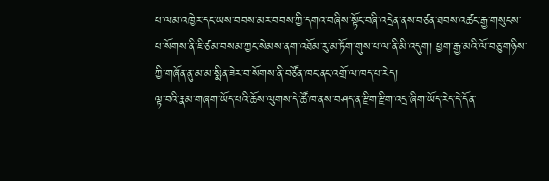པ་ལམ་འཁྱེར་དང་ཡས་བབས་མར་བབས་ཀྱི་དགའ་བཞིས་སྟོང་བཞི་འདྲེན་ནས་བཙན་ཐབས་འཚང་རྒྱ་གསུངས་པ་སོགས་ནི་ཇི་ཙམ་བསམ་ཀྱང་སེམས་ནག་འཐོམ་རུ་མ་ཏོག་གུས་པ་ལ་ནི་མི་འདུག། ཕྱག་རྒྱ་མའི་ལོ་བཅུ་གཉིས་ཀྱི་གཞོན་ནུ་མ་མ་སྨིན་ཟེར་བ་སོགས་ནི་བཙོན་ཁང་ནང་འགྲོ་ལ་ཁད་པ་རེད།
ལྟ་བའི་རྣམ་གཞག་ཡོད་པའི་ཆོས་ལུགས་དེ་ཚོ་ཁ་ནས་བཤད་ན་རྫིག་རྫིག་འདྲ་ཞིག་ཡོད་རེད་དེ་དོན་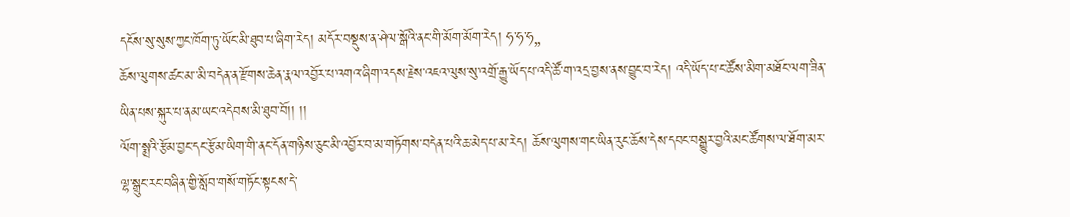དངོས་སུ་སུས་ཀྱང་ཁོག་ཏུ་ཡོང་མི་ཐུབ་པ་ཞིག་རེད། མདོར་བསྡུས་ན་ཤེལ་སྒོའི་ནང་གི་མོག་མོག་རེད། ཧ་ཧ་ཧ„
ཆོས་ལུགས་ཚང་མ་་མི་བདེན་ན་རྫོགས་ཆེན་རྣལ་འབྱོར་པ་འགའ་ཞིག་འདས་རྗེས་འཇའ་ལུས་སུ་འགྲོ་རྒྱུ་ཡོད་པ་འདི་ཚོ་ག་འདྲ་བྱས་ནས་བྱུང་བ་རེད། འདི་ཡོད་པ་ང་ཚོས་མིག་མཐོང་ལག་ཟིན་ཡིན་པས་སྐུར་པ་ནམ་ཡང་འདེབས་མི་ཐུབ་བོ།། །།
ལོག་སྨྲའི་རྩོམ་བྱང་དང་རྩོམ་ཡིག་གི་ནང་དོན་གཉིས་ཅུང་མི་འབྱོར་བ་མ་གཏོགས་བདེན་པའི་ཆ་མེད་པ་མ་རེད། ཆོས་ལུགས་གང་ཡིན་རུང་ཆོས་དེས་དབང་བསྒྱུར་བྱའི་མང་ཚོགས་ལ་ཐོག་མར་ལྷ་སྒྲུང་རང་བཞིན་གྱི་སློབ་གསོ་གཏོང་སྟངས་དེ་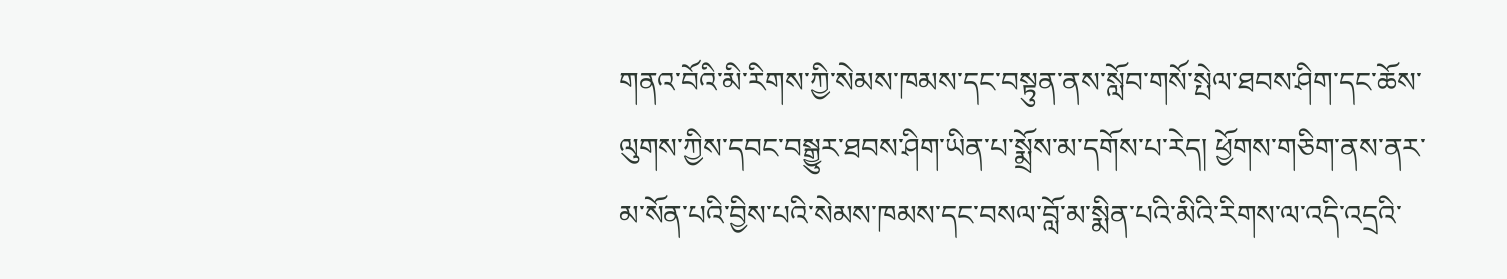གནའ་བོའི་མི་རིགས་ཀྱི་སེམས་ཁམས་དང་བསྟུན་ནས་སློབ་གསོ་སྤེལ་ཐབས་ཤིག་དང་ཆོས་ལུགས་ཀྱིས་དབང་བསྒྱུར་ཐབས་ཤིག་ཡིན་པ་སྨྲོས་མ་དགོས་པ་རེད། ཕྱོགས་གཅིག་ནས་ནར་མ་སོན་པའི་བྱིས་པའི་སེམས་ཁམས་དང་བསལ་བློ་མ་སྨིན་པའི་མིའི་རིགས་ལ་འདི་འདྲའི་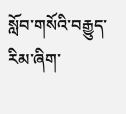སློབ་གསོའི་བརྒྱུད་རིམ་ཞིག་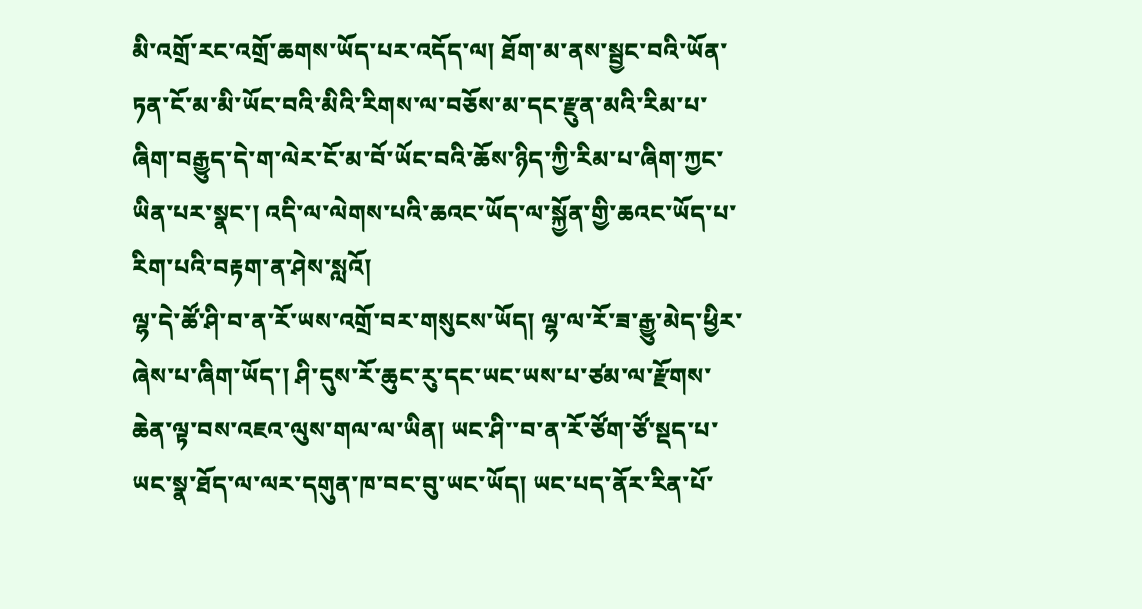མི་འགྲོ་རང་འགྲོ་ཆགས་ཡོད་པར་འདོད་ལ། ཐོག་མ་ནས་སྦྱང་བའི་ཡོན་ཏན་ངོ་མ་མི་ཡོང་བའི་མིའི་རིགས་ལ་བཅོས་མ་དང་རྫུན་མའི་རིམ་པ་ཞིག་བརྒྱུད་དེ་ག་ལེར་ངོ་མ་བོ་ཡོང་བའི་ཆོས་ཉིད་ཀྱི་རིམ་པ་ཞིག་ཀྱང་ཡིན་པར་སྣང་། འདི་ལ་ལེགས་པའི་ཆའང་ཡོད་ལ་སྐྱོན་གྱི་ཆའང་ཡོད་པ་རིག་པའི་བརྟག་ན་ཤེས་སླའོ།
ལྷ་དེ་ཚོ་ཤི་བ་ན་རོ་ཡས་འགྲོ་བར་གསུངས་ཡོད། ལྷ་ལ་རོ་ཟ་རྒྱུ་མེད་ཕྱིར་ཞེས་པ་ཞིག་ཡོད་། ཤི་དུས་རོ་ཆུང་རུ་དང་ཡང་ཡས་པ་ཙམ་ལ་རྫོགས་ཆེན་ལྟ་བས་འཇའ་ལུས་གལ་ལ་ཡིན། ཡང་ཤི་་བ་ན་རོ་ཙོག་ཙོ་སྡད་པ་ཡང་སྣ་ཐོད་ལ་ལར་དགུན་ཁ་བང་བུ་ཡང་ཡོད། ཡང་པད་ནོར་རིན་པོ་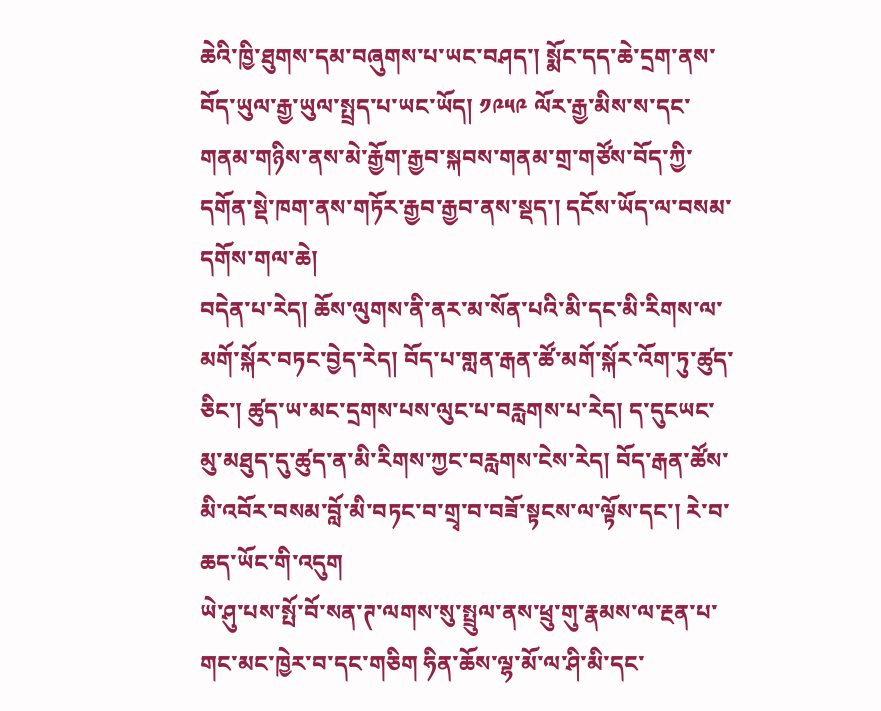ཆེའི་ཁྱི་ཐུགས་དམ་བཞུགས་པ་ཡང་བཤད་། སྨོང་དད་ཆེ་དྲག་ནས་བོད་ཡུལ་རྒྱ་ཡུལ་སྤྲད་པ་ཡང་ཡོད། ༡༩༥༩ ལོར་རྒྱ་མིས་ས་དང་གནམ་གཉིས་ནས་མེ་རྒྱོག་རྒྱབ་སྐབས་གནམ་གྲ་གཙོས་བོད་ཀྱི་དགོན་སྡེ་ཁག་ནས་གཏོར་རྒྱབ་རྒྱབ་ནས་སྡད་། དངོས་ཡོད་ལ་བསམ་དགོས་གལ་ཆེ།
བདེན་པ་རེད། ཆོས་ལུགས་ནི་ནར་མ་སོན་པའི་མི་དང་མི་རིགས་ལ་མགོ་སྐོར་བཏང་བྱེད་རེད། བོད་པ་གླན་རྒན་ཚོ་མགོ་སྐོར་འོག་ཏུ་ཚུད་ཅིང་། ཚུད་ཡ་མང་དྲགས་པས་ལུང་པ་བརླགས་པ་རེད། ད་དུངཡང་མུ་མཐུད་དུ་ཚུད་ན་མི་རིགས་ཀྱང་བརླགས་ངེས་རེད། བོད་རྒན་ཚོས་མི་འབོར་བསམ་བློ་མི་བཏང་བ་གྲྭ་བ་བཟོ་སྟངས་ལ་ལྟོས་དང་། རེ་བ་ཆད་ཡོང་གི་འདུག
ཡེ་ཤུ་པས་སྤོ་བོ་སན་ཊ་ལགས་སུ་སྤྲུལ་ནས་ཕྲུ་གུ་རྣམས་ལ་རྔན་པ་གང་མང་ཁྱེར་བ་དང་གཅིག ཧིན་ཆོས་ལྷ་མོ་ལ་ཤི་མི་དང་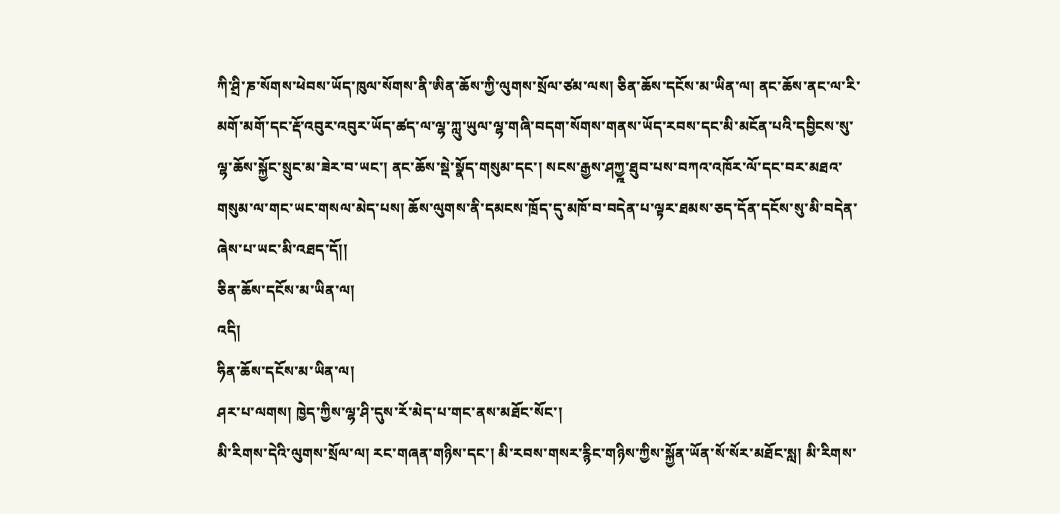ཀི་ཤྲི་ཎ་སོགས་ཕེབས་ཡོད་ཁུལ་སོགས་ནི་ཨིན་ཆོས་ཀྱི་ལུགས་སྲོལ་ཙམ་ལས། ཅིན་ཆོས་དངོས་མ་ཡིན་ལ། ནང་ཆོས་ནང་ལ་རི་མགོ་མགོ་དང་རྡོ་འབུར་འབུར་ཡོད་ཚད་ལ་ལྷ་ཀླུ་ཡུལ་ལྷ་གཞི་བདག་སོགས་གནས་ཡོད་རབས་དང་མི་མངོན་པའི་དབྱིངས་སུ་ལྷ་ཆོས་སྐྱོང་སྲུང་མ་ཟེར་བ་ཡང་། ནང་ཆོས་སྡེ་སྣོད་གསུམ་དང་། སངས་རྒྱས་ཤཀྱྰ་ཐུབ་པས་བཀའ་འཁོར་ལོ་དང་བར་མཐའ་གསུམ་ལ་གང་ཡང་གསལ་མེད་པས། ཆོས་ལུགས་ནི་དམངས་ཁྲོད་དུ་མཁོ་བ་བདེན་པ་ལྟར་ཐམས་ཅད་དོན་དངོས་སུ་མི་བདེན་ཞེས་པ་ཡང་མི་འཐད་དོ།།
ཅིན་ཆོས་དངོས་མ་ཡིན་ལ།
འདི།
ཧིན་ཆོས་དངོས་མ་ཡིན་ལ།
ཤར་པ་ལགས། ཁྱེད་ཀྱིས་ལྷ་ཤི་དུས་རོ་མེད་པ་གང་ནས་མཐོང་སོང་།
མི་རིགས་དེའི་ལུགས་སྲོལ་ལ། རང་གཞན་གཉིས་དང་། མི་རབས་གསར་རྙིང་གཉིས་ཀྱིས་སྐྱོན་ཡོན་སོ་སོར་མཐོང་སླ། མི་རིགས་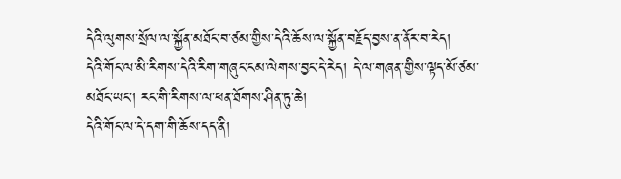དེའི་ལུགས་སྲོལ་ལ་སྐྱོན་མཐོང་བ་ཙམ་གྱིས་དེའི་ཆོས་ལ་སྐྱོན་བརྗོད་བྱས་ན་ནོར་བ་རེད།
དེའི་གོང་ལ་མི་རིགས་དེའི་རིག་གཞུང་ངམ་ལེགས་བྱང་དེ་རེད། དེ་ལ་གཞན་གྱིས་ལྟད་མོ་ཙམ་མཐོང་ཡང་། རང་གི་རིགས་ལ་ཕན་ཐོགས་ཤིན་ཏུ་ཆེ།
དེའི་གོང་ལ་དེ་དག་གི་ཆོས་དད་ནི།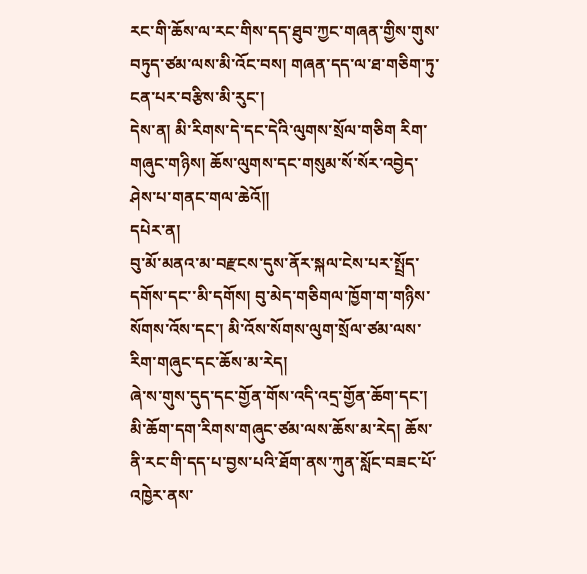རང་གི་ཆོས་ལ་རང་གིས་དད་ཐུབ་ཀྱང་གཞན་གྱིས་གུས་བཏུད་ཙམ་ལས་མི་འོང་བས། གཞན་དད་ལ་ཐ་གཅིག་ཏུ་ངན་པར་བརྩིས་མི་རུང་།
དེས་ན། མི་རིགས་དེ་དང་དེའི་ལུགས་སྲོལ་གཅིག རིག་གཞུང་གཉིས། ཆོས་ལུགས་དང་གསུམ་སོ་སོར་འབྱེད་ཤེས་པ་གནང་གལ་ཆེའོ།།
དཔེར་ན།
བུ་མོ་མནའ་མ་བརྫངས་དུས་ནོར་སྐལ་ངེས་པར་སྤྲོད་དགོས་དང་་མི་དགོས། བུ་མེད་གཅིགལ་ཁྱོག་ག་གཉིས་སོགས་འོས་དང་། མི་འོས་སོགས་ལུག་སྲོལ་ཙམ་ལས་རིག་གཞུང་དང་ཆོས་མ་རེད།
ཞེ་ས་གུས་དུད་དང་གྱོན་གོས་འདི་འདྲ་གྱོན་ཆོག་དང་། མི་ཆོག་དག་རིགས་གཞུང་ཙམ་ལས་ཆོས་མ་རེད། ཆོས་ནི་རང་གི་དད་པ་བྱས་པའི་ཐོག་ནས་ཀུན་སློང་བཟང་པོ་འཁྱེར་ནས་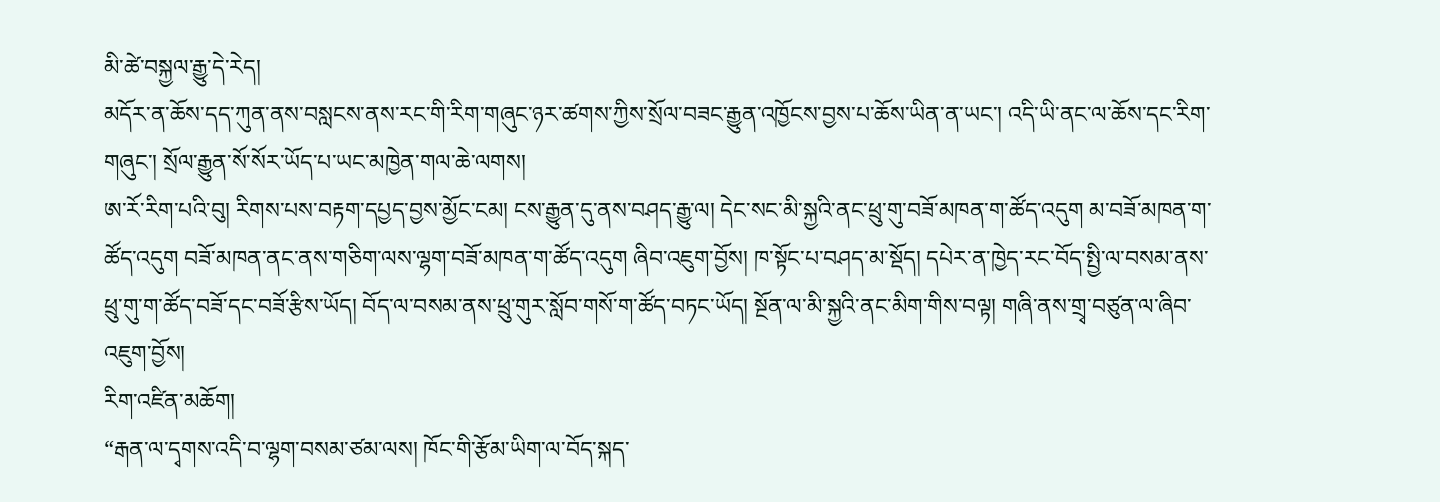མི་ཚེ་བསྐྱལ་རྒྱུ་དེ་རེད།
མདོར་ན་ཆོས་དད་ཀུན་ནས་བསླངས་ནས་རང་གི་རིག་གཞུང་ཉར་ཚགས་ཀྱིས་སྲོལ་བཟང་རྒྱུན་འཁྱོངས་བྱས་པ་ཆོས་ཡིན་ན་ཡང་། འདི་ཡི་ནང་ལ་ཆོས་དང་རིག་གཞུང་། སྲོལ་རྒྱུན་སོ་སོར་ཡོད་པ་ཡང་མཁྱེན་གལ་ཆེ་ལགས།
ཨ་རོ་རིག་པའི་བུ། རིགས་པས་བརྟག་དཔྱད་བྱས་མྱོང་ངམ། ངས་རྒྱུན་དུ་ནས་བཤད་རྒྱུ་ལ། དེང་སང་མི་སྐྱའི་ནང་ཕྲུ་གུ་བཟོ་མཁན་ག་ཚོད་འདུག མ་བཟོ་མཁན་ག་ཚོད་འདུག བཟོ་མཁན་ནང་ནས་གཅིག་ལས་ལྷག་བཟོ་མཁན་ག་ཚོད་འདུག ཞིབ་འཇུག་བྱོས། ཁ་སྟོང་པ་བཤད་མ་སྡོད། དཔེར་ན་ཁྱེད་རང་བོད་སྤྱི་ལ་བསམ་ནས་ཕྲུ་གུ་ག་ཚོད་བཟོ་དང་བཟོ་རྩིས་ཡོད། བོད་ལ་བསམ་ནས་ཕྲུ་གུར་སློབ་གསོ་ག་ཚོད་བཏང་ཡོད། སྔོན་ལ་མི་སྐྱའི་ནང་མིག་གིས་བལྟ། གཞི་ནས་གྲྭ་བཙུན་ལ་ཞིབ་འཇུག་བྱོས།
རིག་འཛིན་མཆོག།
“རྒན་ལ་དྭགས་འདི་བ་ལྷག་བསམ་ཙམ་ལས། ཁོང་གི་རྩོམ་ཡིག་ལ་བོད་སྐད་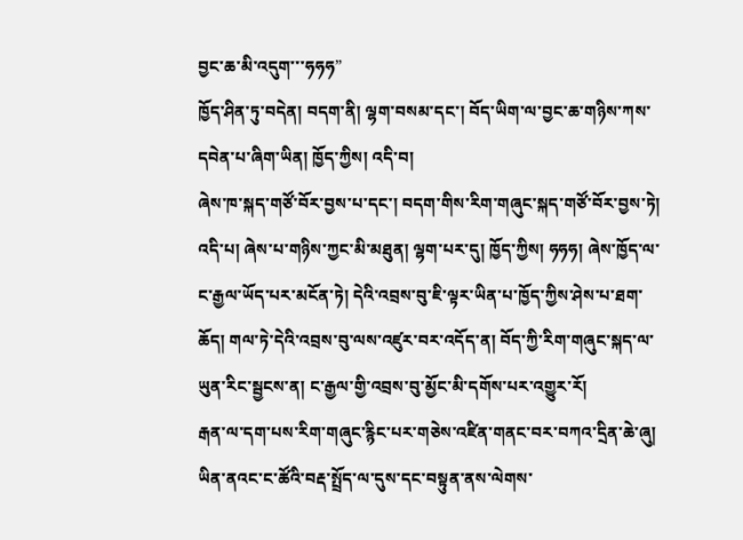བྱང་ཆ་མི་འདུག་་་ཧཧཧ”
ཁྱོད་ཤིན་ཏུ་བདེན། བདག་ནི། ལྷག་བསམ་དང་། བོད་ཡིག་ལ་བྱང་ཆ་གཉིས་ཀས་དབེན་པ་ཞིག་ཡིན། ཁྱོད་ཀྱིས། འདི་བ།
ཞེས་ཁ་སྐད་གཙོ་བོར་བྱས་པ་དང་། བདག་གིས་རིག་གཞུང་སྐད་གཙོ་བོར་བྱས་ཏེ། འདི་པ། ཞེས་པ་གཉིས་ཀྱང་མི་མཐུན། ལྷག་པར་དུ། ཁྱོད་ཀྱིས། ཧཧཧ། ཞེས་ཁྱོད་ལ་ང་རྒྱལ་ཡོད་པར་མངོན་ཏེ། དེའི་འབྲས་བུ་ཇི་ལྟར་ཡིན་པ་ཁྱོད་ཀྱིས་ཤེས་པ་ཐག་ཆོད། གལ་ཏེ་དེའི་འབྲས་བུ་ལས་འཛུར་བར་འདོད་ན། བོད་ཀྱི་རིག་གཞུང་སྐད་ལ་ཡུན་རིང་སྦྱངས་ན། ང་རྒྱལ་གྱི་འབྲས་བུ་མྱོང་མི་དགོས་པར་འགྱུར་རོ།
རྒན་ལ་དག་པས་རིག་གཞུང་རྙིང་པར་གཅེས་འཛིན་གནང་བར་བཀའ་དྲིན་ཆེ་ཞུ། ཡིན་ནའང་ང་ཚོའི་བརྡ་སྤྲོད་ལ་དུས་དང་བསྟུན་ནས་ལེགས་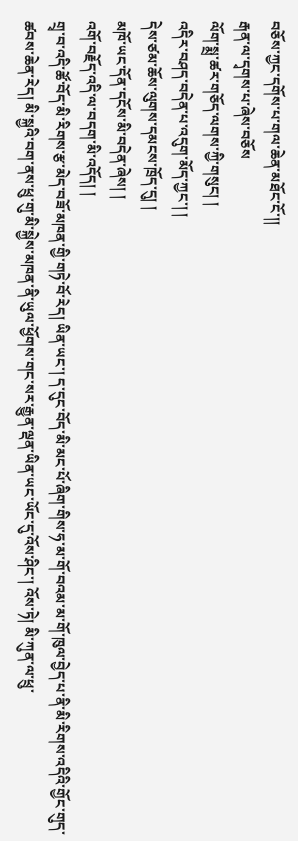བཅོས་ཀྱང་དགོས་པ་གལ་ཆེན་མཐོང་ངོ་།།
རྒན་ལ་དྭགས་པ་ཞེས་བཅོས
ལོག་སྨྲ་ཚར་གཅོད་ལགས་ཀྱི་གསུང། །
འདིར་བཤད་བདེན་པ་འདུག་མོད་ཀྱང་། །
དེས་ཙམ་ཆོས་ལུགས་དམངས་ཁྲོད་དུ། །
མཁོ་ཡང་དོན་དངོས་མི་བདེན་ཞེས། །
འགོ་བརྗོད་འདི་ལ་བདག་མི་འདོད། །
གྲྭ་བ་འདི་ཚོ་བོད་མི་རིགས་རྩ་མེད་བཟོ་མཁན་གྱི་གཏེ་བོ་རེད། ཡིན་ཡང་། ད་དུང་བོད་མི་མང་པོ་ཞིག་གིས་ཧ་མ་གོ་བའམ་མ་གོ་ཁུལ་བྱེད་པ་ནི་མི་རིགས་འདིའི་གྱོང་གུད་ཚབས་ཆེན་རེད། མི་སྐྱའི་བག་ནས་ཕྲུ་གུ་མི་སྐྱེས་མཁན་ནི་ཡུལ་ཕྱོགས་གང་སར་རྒྱུན་ལྡན་ཡིན་ཡང་ཡོང་དུ་འོས་ཤིང་། འོས་ཏེ། མི་ཀུན་ལ་ཕྲུ་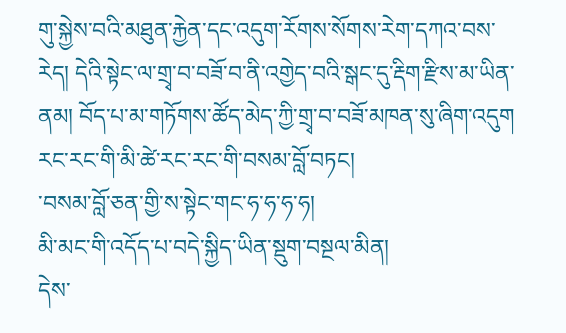གུ་སྐྱེས་བའི་མཐུན་རྐྱེན་དང་འདུག་རོགས་སོགས་རེག་དཀའ་བས་རེད། དེའི་སྟེང་ལ་གྲྭ་བ་བཟོ་བ་ནི་འགྱེད་བའི་སྒང་དུ་རྡིག་རྫིས་མ་ཡིན་ནམ། བོད་པ་མ་གཏོགས་ཚོད་མེད་ཀྱི་གྲྭ་བ་བཟོ་མཁན་སུ་ཞིག་འདུག
རང་རང་གི་མི་ཚེ་རང་རང་གི་བསམ་བློ་བཏང།
་བསམ་བློ་ཅན་གྱི་ས་སྟེང་གང་ཧ་ཧ་ཧ་ཧ།
མི་མང་གི་འདོད་པ་བདེ་སྐྱིད་ཡིན་སྡུག་བསྔལ་མིན།
དེས་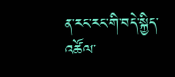ན་རང་རང་གི་བདེ་སྐྱིད་འཚོལ་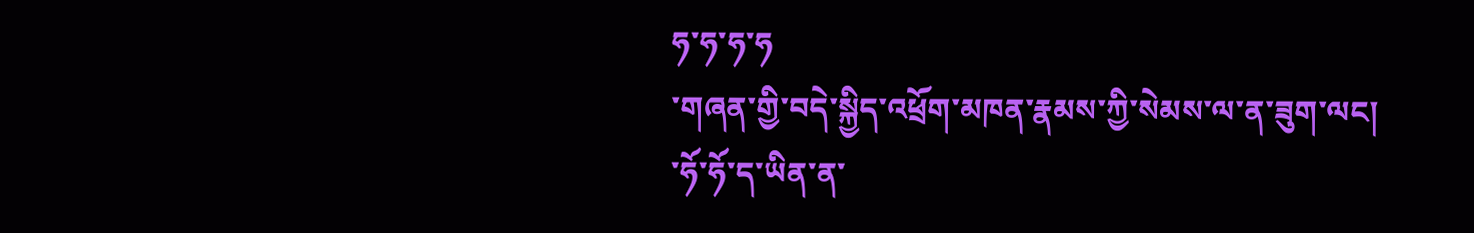ཧ་ཧ་ཧ་ཧ
་གཞན་གྱི་བདེ་སྐྱིད་འཕྲོག་མཁན་རྣམས་ཀྱི་སེམས་ལ་ན་ཟུག་ལང།
་ཧོ་ཧོ་ད་ཡིན་ན་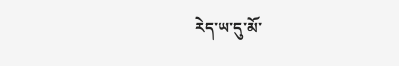རེད་ཡ་དུ་མོ་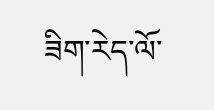ཟིག་རེད་ལོ་